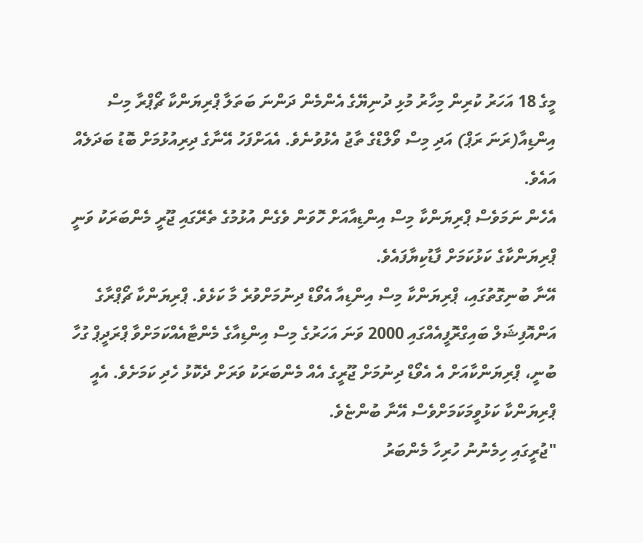މީގެ 18 އަހަރު ކުރިން މިހާރު މުޅި ދުނިޔޭގެ އެންމެން ދަންނަ ބަތަލާ ޕްރިޔަންކާ ޗޯޕްރާ މިސް އިންޑިއާ(ރަނަ ރަޕް) އަދި މިސް ވޯލްޑްގެ ތާޖު އެޅުވުނެވެ. އެއަށްފަހު އޭނާގެ ދިރިއުޅުމަށް ބޮޑު ބަދަލެއް އައެވެ.
އެހެން ނަމަވެސް ޕްރިޔަންކާ މިސް އިންޑިއާއަށް ހޮވަން ވެގެން އުޅުމުގެ ތެރޭގައި ޖޫރީ މެންބަރަކު ވަނީ ޕްރިޔަންކާގެ ކަޅުކަމަށް ފާޑުކިޔާފައެވެ.
އޭނާ ބުނިގޮތުގައި، ޕްރިޔަންކާ މިސް އިންޑިއާ އެވޯޑް ދިނުމަށްވުރެ މާ ކަޅެވެ. ޕްރިޔަންކާ ޗޯޕްރާގެ އަންއޮފިޝަލް ބައިގްރޮފީއެއްގައި 2000 ވަނަ އަހަރުގެ މިސް އިންޑިއާގެ މެންޓާއެއްކަމަށްވާ ޕްރަދީޕް ގުހާ ބުނީ، ޕްރިޔަންކާއަށް އެ އެވޯޑް ދިނުމަށް ޖޫރީގެ އެއް މެންބަރަކު ވަރަށް ދެކޮޅު ހެދި ކަމަށެވެ. އެއީ ޕްރިޔަންކާ ކަޅުވީމަކަމަށްވެސް އޭނާ ބުންޏެވެ.
"ޖުރީގައި ހިމެނުނު ހުރިހާ މެންބަރު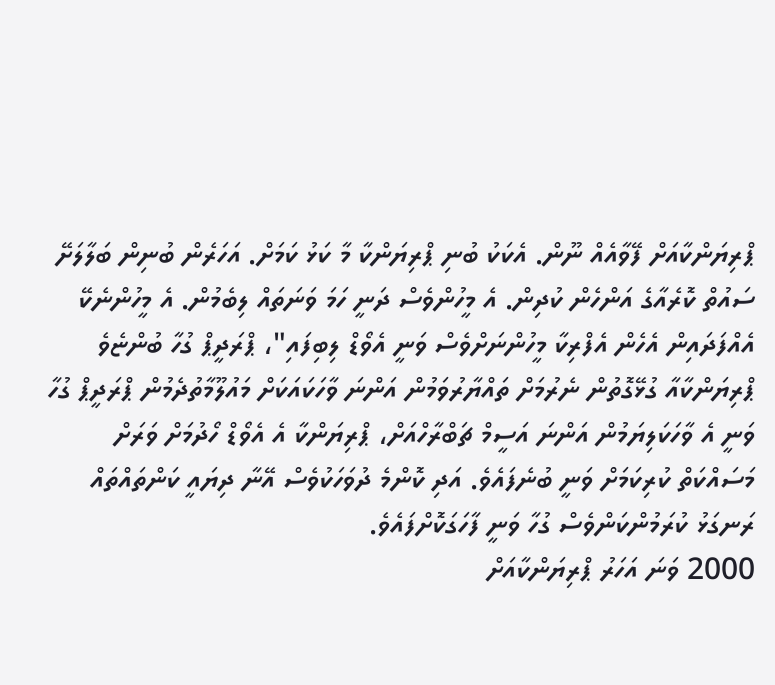ޕްރިޔަންކާއަށް ފޭވާއެއް ނޫން. އެކަކު ބުނި ޕްރިޔަންކާ މާ ކަޅު ކަމަށް. އަހަރެން ބުނިން ބަލާލަށޭ ސައުތް ކޮރެއާގެ އަންހެން ކުދިން. އެ މީހުންވެސް ދަނީ ހަމަ ވަނަތައް ލިބެމުން. އެ މީހުންނެކޭ އެއްފަދައިން އެހެން އެފްރިކާ މީހުންނަށްވެސް ވަނީ އެވޯޑް ލިބިފައި"، ޕްރަދީޕް ގުހާ ބުންޏެވެ
ޕްރިޔަންކާއާ ގުޅޭގޮތުން ނެރުމަށް ތައްޔާރުވަމުން އަންނަ ވާހަކައަކަށް މައުލޫމާތުދެމުން ޕްރަދީޕް ގުހާ ވަނީ އެ ވާހަކަލިޔަމުން އަންނަ އަސީމް ޗަބްރާހްއަށް، ޕްރިޔަންކާ އެ އެވޯޑް ހޯދުމަށް ވަރަށް މަސައްކަތް ކުރިކަމަށް ވަނީ ބުނެފައެވެ. އަދި ކޮންމެ ދުވަހަކުވެސް އޭނާ ދިޔައީ ކަންތައްތައް ރަނގަޅު ކުރަމުންކަންވެސް ގުހާ ވަނީ ފާހަގަކޮށްފައެވެ.
2000 ވަނަ އަހަރު ޕްރިޔަންކާއަށް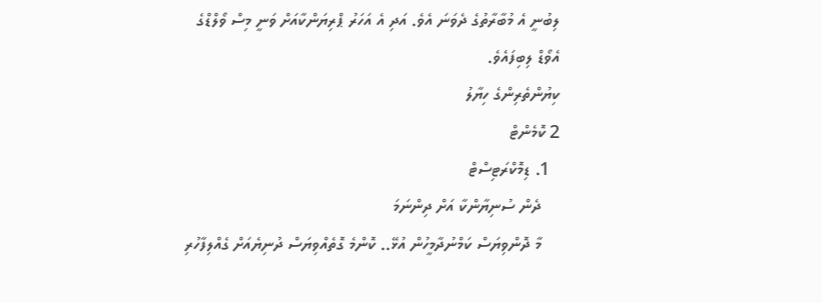ލިބުނީ އެ މުބާރާތުގެ ދެވަނަ އެވެ. އަދި އެ އަހަރު ޕްރިޔަންކާއަށް ވަނީ މިސް ވޯލްޑްގެ އެވޯޑް ލިބިފައެވެ.
ކިޔުންތެރިންގެ ހިޔާލު
2 ކޮމެންޓް
  1. ޑިމޮކްރަޓިސްޓް
    ދެން ސުނިޔާންކާ އަށް ދިންނަމަ
    މާ ދޮންވިޔަސް ކަމްނުދާމީހުން އުޅޭ.. ކޮންމެ ގޮތެއްވިޔަސް ދުނިޔެއަށް ގެއްލިފާހުރި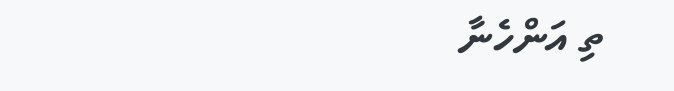ތި އަންހެނާ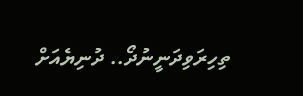ތިހިރަވިދަނީނުދޯ.. ދުނިޔެއަށް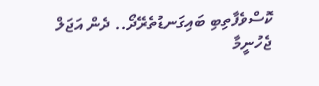ކޮސްވެފާތިބި ބައިގަނޑުތެރޭދޯ.. ދެން އަޖަލް ޖެހުނީމާ